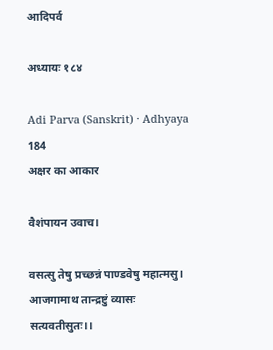आदिपर्व

अध्यायः १८४

Adi Parva (Sanskrit) · Adhyaya 184
अक्षर का आकार

वैशंपायन उवाच।

वसत्सु तेषु प्रच्छन्नं पाण्डवेषु महात्मसु।
आजगामाथ तान्द्रष्टुं व्यासः सत्यवतीसुतः।।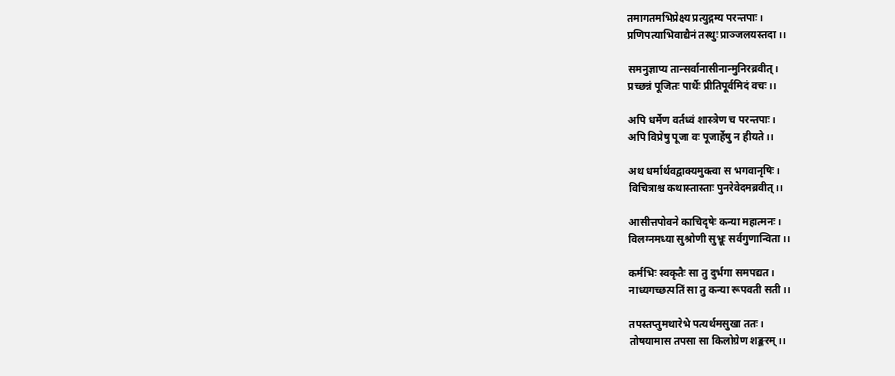तमागतमभिप्रेक्ष्य प्रत्युद्गम्य परन्तपाः।
प्रणिपत्याभिवाद्यैनं तस्थुः प्राञ्जलयस्तदा।।

समनुज्ञाप्य तान्सर्वानासीनान्मुनिरब्रवीत्।
प्रच्छन्नं पूजितः पार्थैः प्रीतिपूर्वमिदं वचः।।

अपि धर्मेण वर्तध्वं शास्त्रेण च परन्तपाः।
अपि विप्रेषु पूजा वः पूजार्हेषु न हीयते।।

अथ धर्मार्थवद्वाक्यमुक्त्वा स भगवानृषिः।
विचित्राश्च कथास्तास्ताः पुनरेवेदमब्रवीत्।।

आसीत्तपोवने काचिदृषेः कन्या महात्मनः।
विलग्नमध्या सुश्रोणी सुभ्रूः सर्वगुणान्विता।।

कर्मभिः स्वकृतैः सा तु दुर्भगा समपद्यत।
नाध्यगच्छत्पतिं सा तु कन्या रूपवती सती।।

तपस्तप्तुमथारेभे पत्यर्थमसुखा ततः।
तोषयामास तपसा सा किलोग्रेण शङ्करम्।।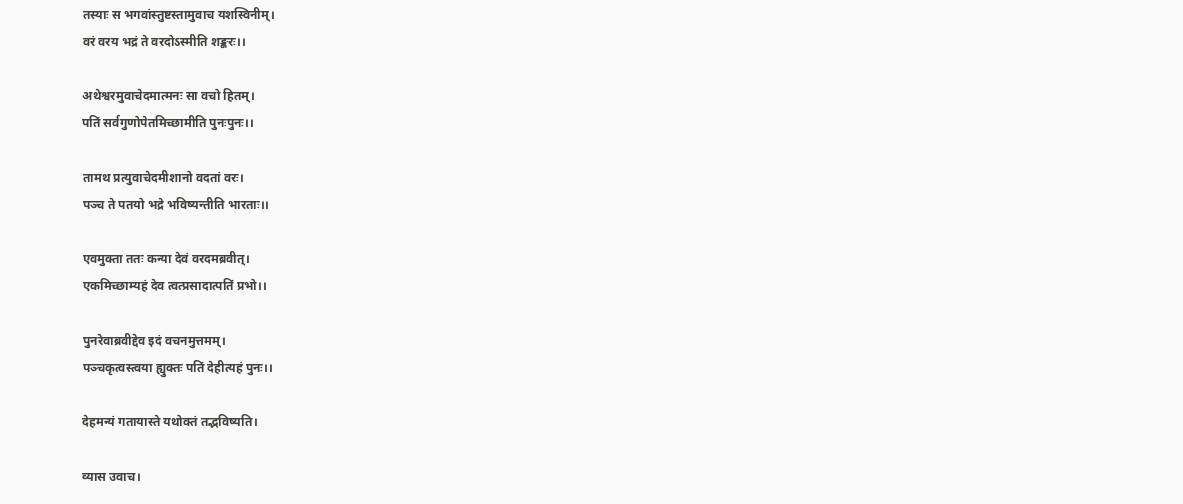तस्याः स भगवांस्तुष्टस्तामुवाच यशस्विनीम्।
वरं वरय भद्रं ते वरदोऽस्मीति शङ्करः।।

अथेश्वरमुवाचेदमात्मनः सा वचो हितम्।
पतिं सर्वगुणोपेतमिच्छामीति पुनःपुनः।।

तामथ प्रत्युवाचेदमीशानो वदतां वरः।
पञ्च ते पतयो भद्रे भविष्यन्तीति भारताः।।

एवमुक्ता ततः कन्या देवं वरदमब्रवीत्।
एकमिच्छाम्यहं देव त्वत्प्रसादात्पतिं प्रभो।।

पुनरेवाब्रवीद्देव इदं वचनमुत्तमम्।
पञ्चकृत्वस्त्वया ह्युक्तः पतिं देहीत्यहं पुनः।।

देहमन्यं गतायास्ते यथोक्तं तद्भविष्यति।

व्यास उवाच।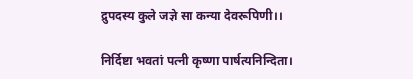द्रुपदस्य कुले जज्ञे सा कन्या देवरूपिणी।।

निर्दिष्टा भवतां पत्नी कृष्णा पार्षत्यनिन्दिता।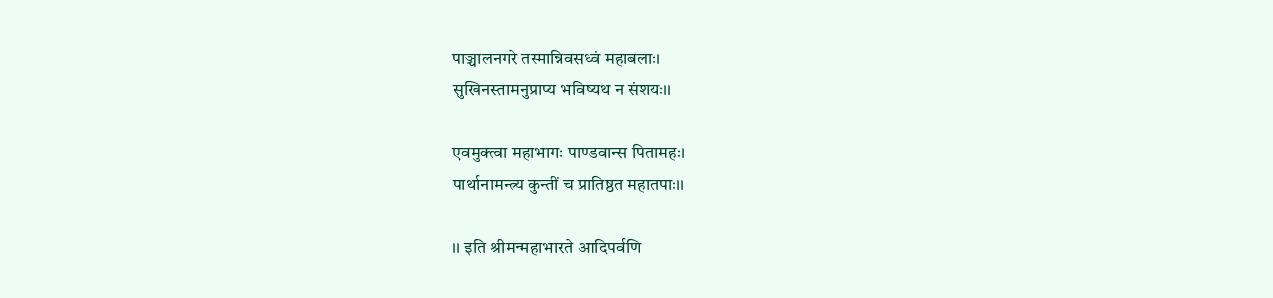पाञ्चालनगरे तस्मान्निवसध्वं महाबलाः।
सुखिनस्तामनुप्राप्य भविष्यथ न संशयः।।

एवमुक्त्वा महाभागः पाण्डवान्स पितामहः।
पार्थानामन्त्र्य कुन्तीं च प्रातिष्ठत महातपाः।।

।। इति श्रीमन्महाभारते आदिपर्वणि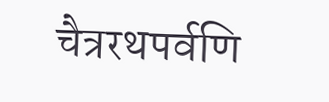चैत्ररथपर्वणि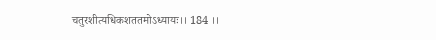चतुरशीत्यधिकशततमोऽध्यायः।। 184 ।।